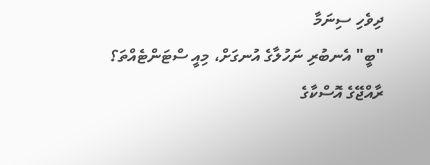ދިވެހި ސިނަމާ
"ބީ" އެނބުރި ނަހުލާގެ އުނގަށް، މިއީ ސްޓަންޓެއްތަ؟
ރާއްޖޭގެ އޮސްކާގެ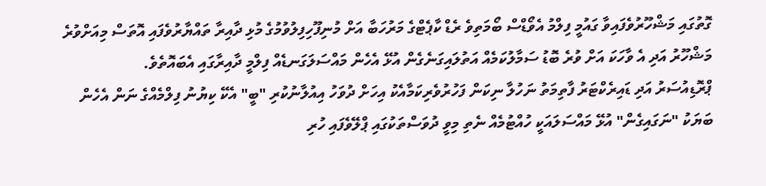ގޮތުގައި މަޝްހޫރުވެފައިވާ ގައުމީ ފިލްމު އެވޯޑްސް ބޯމަތިވެ ރެޑް ކާޕެޓްގެ މަރުހަބާ އަށް މުނިފޫހިފިލުވުމުގެ މުޅި ދާއިރާ ތައްޔާރުވެފައި އޮތަސް މިއަށްވުރެ މަޝްހޫރު އަދި އެ ވާހަކަ އަށް ވުރެ ބޮޑު ސަމާލުކަމެއް އަތުލައިގަނެގެން އުޅޭ އެހެން މައްސަލަގަނޑެއް ފިލްމީ ދާއިރާގައި އެބައޮތެވެ.
ޕްރޮޑިއުސަރު އަދި ޑައިރެކްޓަރު ފާތިމަތު ނަހުލާ ނިކަން ފަހުރުވެރިކަމާއެކު އިހަށް ދުވަހު އިއުލާނުކުރި "ބީ" އެކޭ ކިޔުނު ފިލްމެއްގެ ނަން އެހެން ބަޔަކު "ނަގައިގެން" އުޅޭ މައްސަލައަކީ ހުއްޓުމެއް ނެތި މިވީ ދުވަސްތަކުގައި ޕްލޭވެފައި ހުރި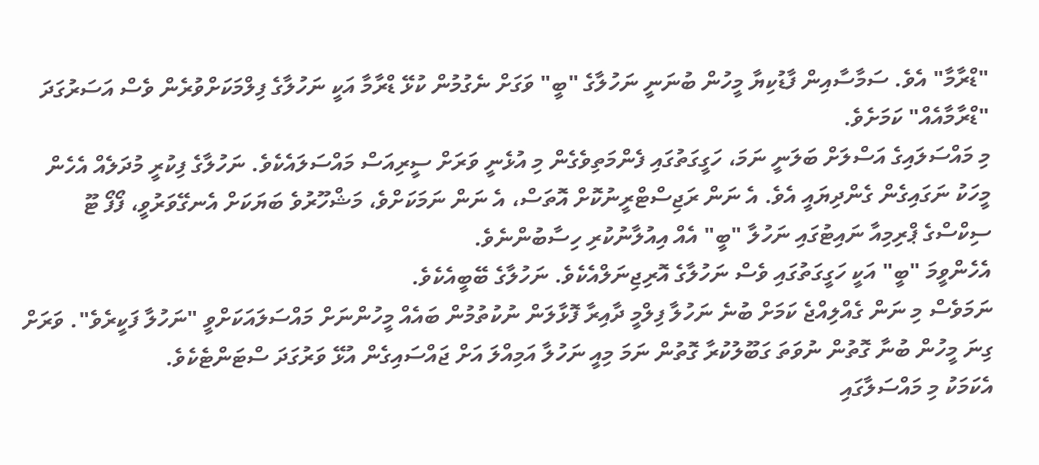"ޑްރާމާ" އެވެ. ސަމާސާއިން ފާޑުކިޔާ މީހުން ބުނަނީ ނަހުލާގެ "ބީ" ވަގަށް ނެގުމުން ކުޅޭ ޑްރާމާ އަކީ ނަހުލާގެ ފިލްމަކަށްވުރެން ވެސް އަސަރުގަދަ "ޑްރާމާއެއް" ކަމަށެވެ.
މި މައްސަލައިގެ އަސްލަށް ބަލަނީ ނަމަ، ހަގީގަތުގައި ފެންމަތިވެގެން މި އުޅެނީ ވަރަށް ސީރިއަސް މައްސަލައެކެވެ. ނަހުލާގެ ފިކުރީ މުދަލެއް އެހެން މީހަކު ނަގައިގެން ގެންދިޔައީ އެވެ. އެ ނަން ރަޖިސްޓްރީނުކޮށް އޮތަސް، އެ ނަން ނަމަކަށްވެ، މަޝްހޫރުވެ ބަޔަކަށް އެނގޭވަރުވީ، ފޯފޯ ޓޫ ސިކްސްގެ ޕްރިމިއާ ނައިޓުގައި ނަހުލާ "ބީ" އެއް އިއުލާނުކުރި ހިސާބުންނެވެ.
އެހެންވީމަ "ބީ" އަކީ ހަގީގަތުގައި ވެސް ނަހުލާގެ އޮރިޖިނަލްއެކެވެ. ނަހުލާގެ ބޭބީއެކެވެ.
ނަމަވެސް މި ނަން ގެއްލިއްޖެ ކަމަށް ބުނެ ނަހުލާ ފިލްމީ ދާއިރާ ފޮޅާލަން ނުކުތުމުން ބައެއް މީހުންނަށް މައްސަލައަކަށްވީ "ނަހުލާ ފަކީރެވެ". ވަރަށް ގިނަ މީހުން ބުނާ ގޮތުން ނުވަތަ ގަބޫލުކުރާ ގޮތުން ނަމަ މިއީ ނަހުލާ އަމިއްލަ އަށް ޖައްސައިގެން އުޅޭ ވަރުގަދަ ސްޓަންޓެކެވެ.
އެކަމަކު މި މައްސަލާގައި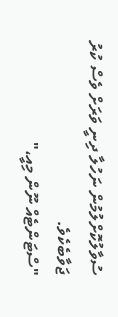ސުވާލުކޮށްލުމުން ނަހުލާ ދިނީ ވަރަށް ވެސް ކުރު ޖަވާބެކެވެ.
"ސްޓަންޓެއް ނޫން މިއީ،"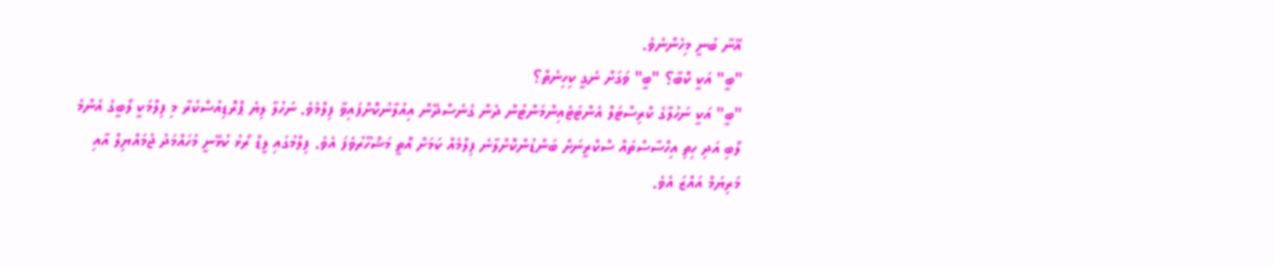އޭނާ ބުނީ މިހެންނެވެ.
"ބީ" އަކީ ކޮބާ؟ "ބީ" ވަގަށް ނެގީ ކިހިނެތް؟
"ބީ" އަކީ ނަހުލާގެ ކްރިސްޓަލް އެންޓަޓެއިންމަންޓުން ދެން ގެނެސްދޭން އިއުލާނުކޮށްފައިވާ ފިލްމެވެ. ނަހުލާ ލިޔެ ޕްރޮޑިއުސްކުރާ މި ފިލްމަކީ ލޯބީގެ އެންމެ ލޯބި އަދި ހިތި އިހްސާސްތައް ސްކްރީނަށް ބަންޑުންކޮށްލާނެ ފިލްމެއް ކަމަށް އޮތީ މަޝްހޫރުވެފަ އެވެ. ފިލްމުގައި ލީޑް ރޯޅު ކުޅޭނީ މުހައްމަދު ޖުމައްޔިލް އާއި މަރިޔަމް އައްޒަ އެވެ.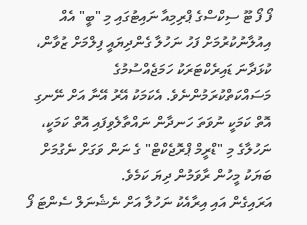ފޯ ފޯ ޓޫ ސިކްސްގެ ޕްރިމިއާ ނައިޓުގައި މި "ބީ" އެއް އިއުލާނުކުރުމަށް ފަހު ނަހުލާ ގެންދިޔައީ ފިލްމަށް ޒުވާން، ކުޅަދާނަ ޑައިރެކްޓަރަކު ހަމަޖެއްސުމުގެ މަސައްކަތްކުރަމުންނެވެ. އެކަމަކު އޭރު އޭނާ އަށް ނޭނގި އޮތް ކަމަކީ ނުވަތަ ހަނދާން ނައްތާލެވިފައި އޮތް ކަމަކީ، ނަހުލާގެ މި "ޑްރީމް ޕްރޮޖެކްޓް" ގެ ނަން ވަގަށް ނެގުމަށް ބަޔަކު މީހުން ރާވަމުން ދިޔަ ކަމެވެ.
އަރައިގެން އައި އިރާއެކު ނަހުލާ އަށް ނެޝެނަލް ސެންޓަ ފޯ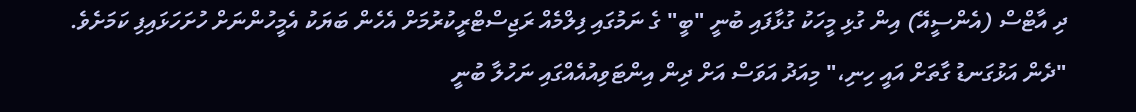ދި އާޓްސް (އެންސީއޭ) އިން ގުޅި މީހަކު ގުޅާފައި ބުނީ "ބީ" ގެ ނަމުގައި ފިލްމެއް ރަޖިސްޓްރީކުރުމަށް އެހެން ބަޔަކު އެމީހުންނަށް ހުށަހަޅައިފި ކަމަށެވެ.
"ދެން އަޅުގަނޑު ގާތަށް އައީ ހިނި،" މިއަދު އަވަސް އަށް ދިން އިންޓަވިއުއެއްގައި ނަހުލާ ބުނީ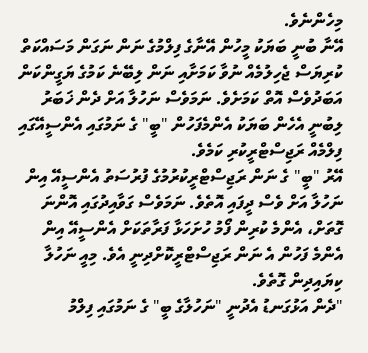މިހެންނެވެ.
އޭނާ ބުނީ ބަޔަކު މީހުން އޭނާގެ ފިލްމުގެ ނަން ނަގަން މަސައްކަތް ކުރިޔަސް ޖެހިލުމެއް ނުވާ ކަމަށާއި ނަން ލިބޭނެ ކަމުގެ ޔަގީންކަން އަބަދުވެސް އޮތް ކަމަށެވެ. ނަމަވެސް ނަހުލާ އަށް ދެން ޚަބަރު ލިބުނީ އެހެން ބަޔަކު އެންމެފަހުން "ބީ" ގެ ނަމުގައި އެންސީއޭގައި ފިލްމެއް ރަޖިސްޓްރީކުރި ކަމެވެ.
އޭރު "ބީ" ގެ ނަން ރަޖިސްޓްރީކުރުމުގެ ފުރުސަތު އެންސީއޭ އިން ނަހުލާ އަށް ވެސް ދީފައި އޮތެވެ. ނަމަވެސް ގަވާއިދުގައި އޮންނަ ގޮތަށް، އެންމެ ކުރިން ފޯމު ހުށަހަޅާ ފަރާތަކަށް އެންސީއޭ އިން އެންމެ ފަހުން އެ ނަން ރަޖިސްޓްރީކޮށްދިނީ އެވެ. މިއީ ނަހުލާ ކިޔައިދިން ގޮތެވެ.
"ދެން އަޅުގަނޑު އެދުނީ "ނަހުލާގެ ބީ" ގެ ނަމުގައި ފިލްމު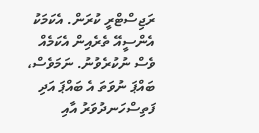ރަޖިސްޓްރީ ކުރަން. އެކަމަކު އެންސީއޭ ތެރެއިން އެކަމެއް ވެސް ނުކުރެވުނު. ނަމަވެސް، ބައްޕަ ނުވަތަ އެ ބައްޕަ އަދި ފަތިސްހަނދުވަރު އާއި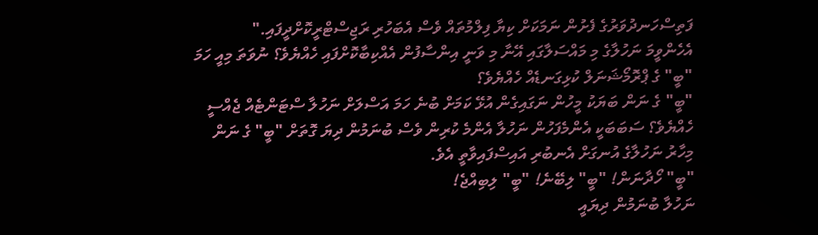ފަތިސްހަނދުވަރުގެ ފެށުން ނަމަކަށް ކިޔާ ފިލްމުތައް ވެސް އެބަހުރި ރަޖިސްޓްރީކޮށްދީފައި."
އެހެންވީމަ ނަހުލާގެ މި މައްސަލާގައި އޭނާ މި ވަނީ އިންސާފުން އެއްކިބާކޮށްފައި ހެއްޔެވެ؟ ނުވަތަ މިއީ ހަމަ "ބީ" ގެ ޕްރޮމޯޝަނަލް ކުޅިގަނޑެއް ހެއްޔެވެ؟
"ބީ" ގެ ނަން ބަޔަކު މީހުން ނަގައިގެން އުޅޭ ކަމަށް ބުނެ ހަމަ އަސްލަށް ނަހުލާ ސްޓަންޓެއް ޖެއްސީ ހެއްޔެވެ؟ ސަބަބަކީ އެންމެފަހުން ނަހުލާ އެންމެ ކުރިން ވެސް ބުނަމުން ދިޔަ ގޮތަށް "ބީ" ގެ ނަން މިހާރު ނަހުލާގެ އުނގަށް އެނބުރި އައިސްފައިވާތީ އެވެ.
"ބީ" ހޯދާނަން! "ބީ" ލިބޭނެ! "ބީ" ލިބިއްޖެ!
ނަހުލާ ބުނަމުން ދިޔައީ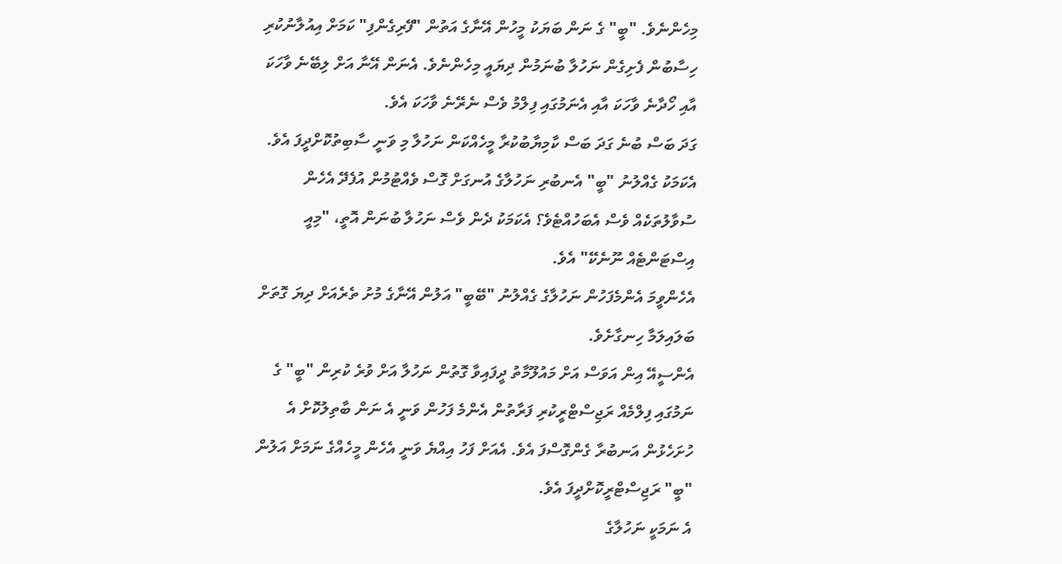މިހެންނެވެ. "ބީ" ގެ ނަން ބަޔަކު މީހުން އޭނާގެ އަތުން "ފޭރިގެންފި" ކަމަށް އިއުލާނުކުރި ހިސާބުން ފެށިގެން ނަހުލާ ބުނަމުން ދިޔައީ މިހެންނެވެ. އެނަން އޭނާ އަށް ލިބޭނެ ވާހަކަ އާއި ހޯދާނެ ވާހަކަ އާއި އެނަމުގައި ފިލްމު ވެސް ނެރޭނެ ވާހަކަ އެވެ.
ގަދަ ބަސް ބުނެ ގަދަ ބަސް ކާމިޔާބުކުރާ މީހެއްކަން ނަހުލާ މި ވަނީ ސާބިތުކޮށްދީފަ އެވެ. އެކަމަކު ގެއްލުނު "ބީ" އެނބުރި ނަހުލާގެ އުނގަށް ގޮސް ވެއްޓުމުން އުފެދޭ އެހެން ސުވާލުތަކެއް ވެސް އެބަހުއްޓެވެ؟ އެކަމަކު ދެން ވެސް ނަހުލާ ބުނަން އޮތީ، "މިއީ އިސްޓަންޓެއް ނޫނެކޭ" އެވެ.
އެހެންވީމަ އެންމެފަހުން ނަހުލާގެ ގެއްލުނު "ބޭބީ" އަލުން އޭނާގެ މުށު ތެރެއަށް ދިޔަ ގޮތަށް ބަލައިލަމާ ހިނގާށެވެ.
އެންސީއޭ އިން އަވަސް އަށް މައުލޫމާތު ދީފައިވާ ގޮތުން ނަހުލާ އަށް ވުރެ ކުރިން "ބީ" ގެ ނަމުގައި ފިލްމެއް ރަޖިސްޓްރީކުރި ފަރާތުން އެންމެ ފަހުން ވަނީ އެ ނަން ބާތިލުކޮށް އެ ހުށަހެޅުން އަނބުރާ ގެންގޮސްފަ އެވެ. އެއަށް ފަހު އިއްޔެ ވަނީ އެހެން މީހެއްގެ ނަމަށް އަލުން "ބީ" ރަޖިސްޓްރީކޮށްދީފަ އެވެ.
އެ ނަމަކީ ނަހުލާގެ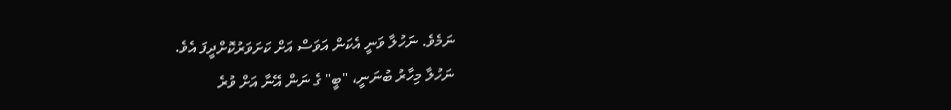ނަމެވެ. ނަހުލާ ވަނީ އެކަން އަވަސް އަށް ކަށަވަރުކޮށްދީފަ އެވެ.
ނަހުލާ މިހާރު ބުނަނީ، "ބީ" ގެ ނަން އޭނާ އަށް ވުރެ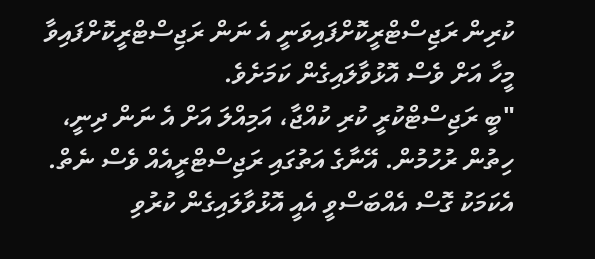ކުރިން ރަޖިސްޓްރީކޮށްފައިވަނީ އެ ނަން ރަޖިސްޓްރީކޮށްފައިވާ މީހާ އަށް ވެސް އޮޅުވާލައިގެން ކަމަށެވެ.
"ބީ ރަޖިސްޓްކުރީ ކުރި ކުއްޖާ، އަމިއްލަ އަށް އެ ނަން ދިނީ، ހިތުން ރުހުމުން. އޭނާގެ އަތުގައި ރަޖިސްޓްރީއެއް ވެސް ނެތް. އެކަމަކު ގޮސް އެއްބަސްވީ އެއީ އޮޅުވާލައިގެން ކުރުވި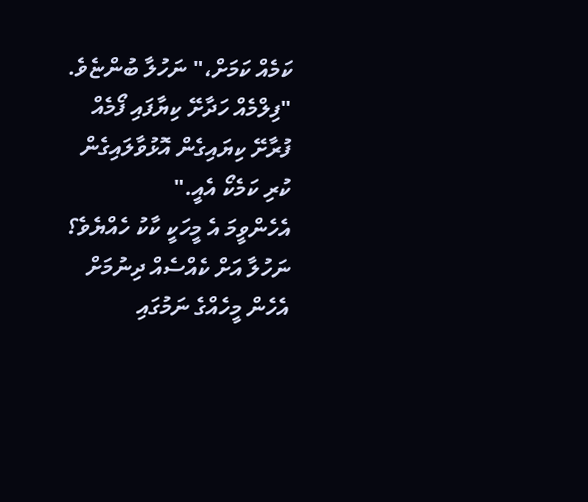ކަމެއް ކަމަށް،" ނަހުލާ ބުންޏެވެ.
"ފިލްމެއް ހަދާށޭ ކިޔާފައި ފޯމެއް ފުރާށޭ ކިޔައިގެން އޮޅުވާލައިގެން ކުރި ކަމެކޯ އެއީ."
އެހެންވީމަ އެ މީހަކީ ކާކު ހެއްޔެވެ؟ ނަހުލާ އަށް ކެއްސެއް ދިނުމަށް އެހެން މީހެއްގެ ނަމުގައި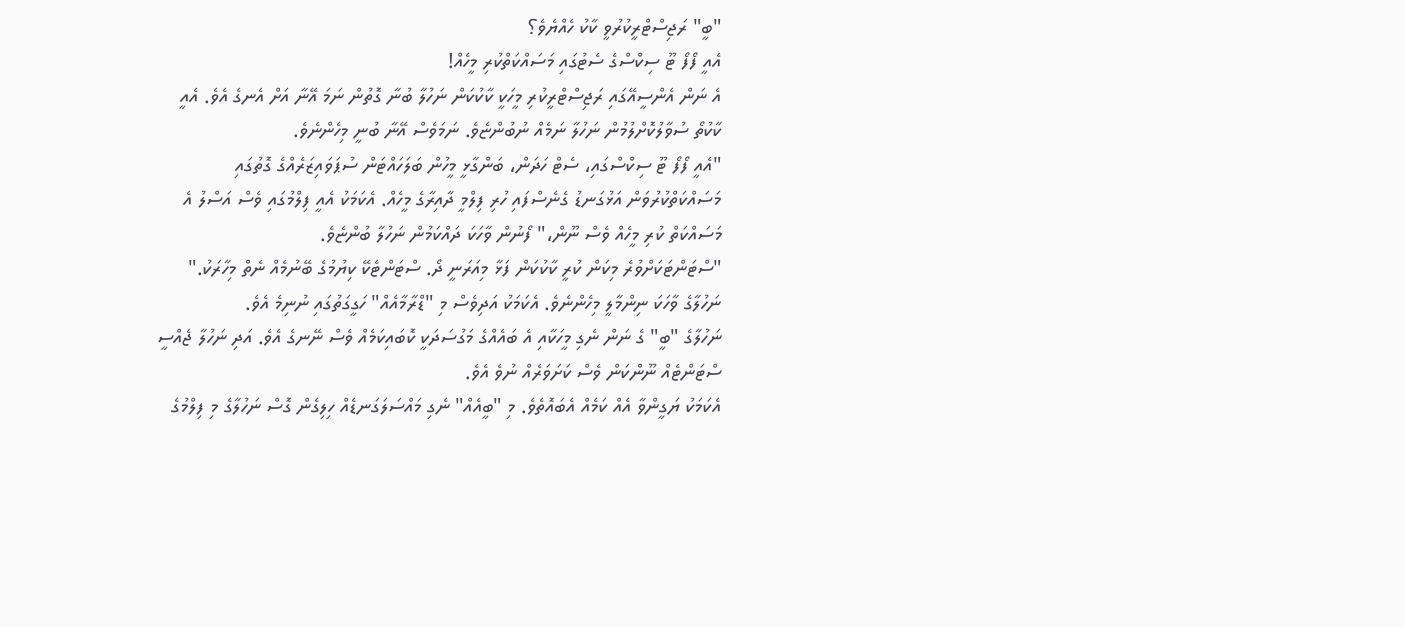"ބީ" ރަޖިސްޓްރީކުރުވީ ކާކު ހެއްޔެވެ؟
އެއީ ފޯފޯ ޓޫ ސިކްސްގެ ސެޓުގައި މަސައްކަތްކުރި މީހެއް!
އެ ނަން އެންސީއޭގައި ރަޖިސްޓްރީކުރި މީހަކީ ކާކުކަން ނަހުލާ ބުނާ ގޮތުން ނަމަ އޭނާ އަށް އެނގެ އެވެ. އެއީ ކާކުތޯ ސުވާލުކޮށްލުމުން ނަހުލާ ނަމެއް ނުބުންޏެވެ. ނަމަވެސް އޭނާ ބުނީ މިހެންނެވެ.
"އެއީ ފޯފޯ ޓޫ ސިކްސްގައި، ސެޓް ހަދަން، ބަންގާޅީ މީހުން ބަލަހައްޓަން ސުޕަވައިޒަރެއްގެ ގޮތުގައި މަސައްކަތްކުރުވަން އަޅުގަނޑު ގެނެސްފައި ހުރި ފިލްމީ ދާއިރާގެ މީހެއް. އެކަމަކު އެއީ ފިލްމުގައި ވެސް އަސްލު އެ މަސައްކަތް ކުރި މީހެއް ވެސް ނޫން،" ފޯނުން ވާހަކަ ދައްކަމުން ނަހުލާ ބުންޏެވެ.
"ސްޓަންޓަކަށްވުރެ މިކަން ކުރީ ކާކުކަން ފަޅާ މިއަރަނީ ދޯ. ސްޓަންޓެކޭ ކިޔުމުގެ ބޭނުމެއް ނެތް މިހާރަކު."
ނަހުލާގެ ވާހަކަ ނިންމާލީ މިހެންނެވެ. އެކަމަކު އަދިވެސް މި "ޑްރާމާއެއް" ހަގީގަތުގައި ނުނިމެ އެވެ.
ނަހުލާގެ "ބީ" ގެ ނަން ނެގި މީހަކާއި އެ ބައެއްގެ މަގުސަދަކީ ކޮބައިކަމެއް ވެސް ނޭނގެ އެވެ. އަދި ނަހުލާ ޖެއްސީ ސްޓަންޓެއް ނޫންކަން ވެސް ކަށަވަރެއް ނުވެ އެވެ.
އެކަމަކު ޔަގީންވާ އެއް ކަމެއް އެބައޮތެވެ. މި "ބީއެއް" ނެގި މައްސަލަގަނޑެއް ހިލިގެން ގޮސް ނަހުލާގެ މި ފިލްމުގެ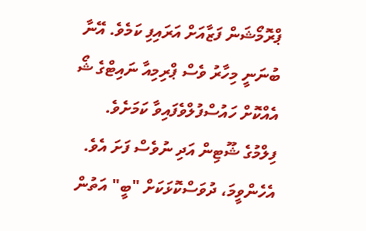ޕްރޮމޯޝަން ފަޒާއަށް އަރައިފި ކަމެވެ. އޭނާ ބުނަނީ މިހާރު ވެސް ޕްރިމިއާ ނައިޓްގެ ޝޯ އެއްކޮށް ހައުސްފުލްވެފައިވާ ކަމަށެވެ.
ފިލްމުގެ ޝޫޓިން އަދި ނުވެސް ފަށަ އެވެ.
އެހެންވީމަ، ދުވަސްކޮޅަކަށް "ބީ" އަތުން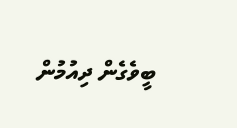ބީވެގެން ދިއުމުން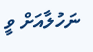ނަހުލާއަށް ވީ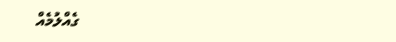ގެއްލުމެއް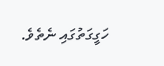ހަގީގަތުގައި ނެތެވެ.